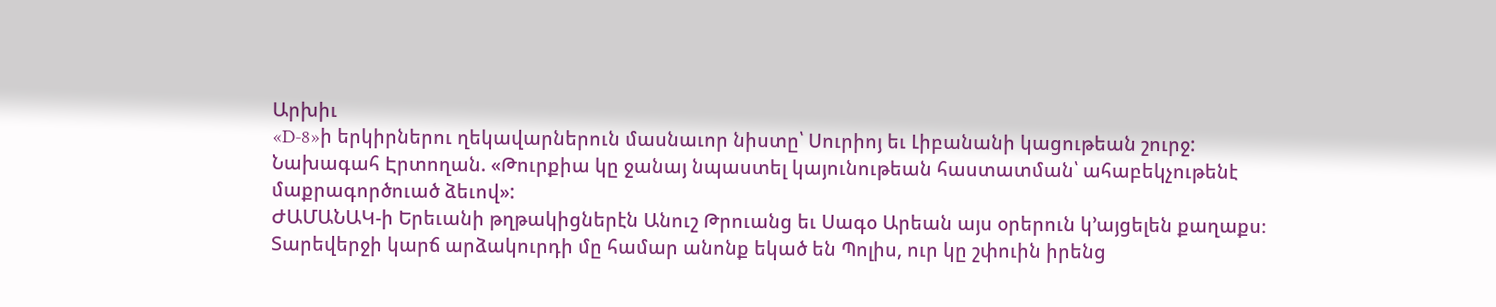Արխիւ
«D-8»ի երկիրներու ղեկավարներուն մասնաւոր նիստը՝ Սուրիոյ եւ Լիբանանի կացութեան շուրջ:
Նախագահ Էրտողան. «Թուրքիա կը ջանայ նպաստել կայունութեան հաստատման՝ ահաբեկչութենէ մաքրագործուած ձեւով»:
ԺԱՄԱՆԱԿ-ի Երեւանի թղթակիցներէն Անուշ Թրուանց եւ Սագօ Արեան այս օրերուն կ՚այցելեն քաղաքս։ Տարեվերջի կարճ արձակուրդի մը համար անոնք եկած են Պոլիս, ուր կը շփուին իրենց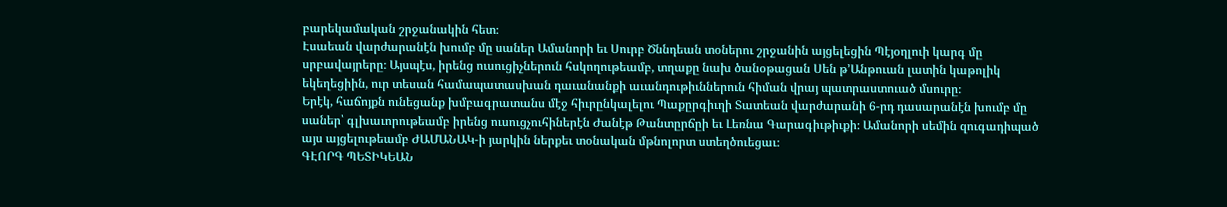բարեկամական շրջանակին հետ։
Էսաեան վարժարանէն խումբ մը սաներ Ամանորի եւ Սուրբ Ծննդեան տօներու շրջանին այցելեցին Պէյօղլուի կարգ մը սրբավայրերը։ Այսպէս, իրենց ուսուցիչներուն հսկողութեամբ, տղաքը նախ ծանօթացան Սեն թ՚Անթուան լատին կաթոլիկ եկեղեցիին, ուր տեսան համապատասխան դաւանանքի աւանդութիւններուն հիման վրայ պատրաստուած մսուրը։
Երէկ, հաճոյքն ունեցանք խմբագրատանս մէջ հիւրընկալելու Պաքըրգիւղի Տատեան վարժարանի 6-րդ դասարանէն խումբ մը սաներ՝ գլխաւորութեամբ իրենց ուսուցչուհիներէն Ժանէթ Թանտըրճըի եւ Լեռնա Գարագիւթիւքի։ Ամանորի սեմին զուգադիպած այս այցելութեամբ ԺԱՄԱՆԱԿ-ի յարկին ներքեւ տօնական մթնոլորտ ստեղծուեցաւ։
ԳԷՈՐԳ ՊԵՏԻԿԵԱՆ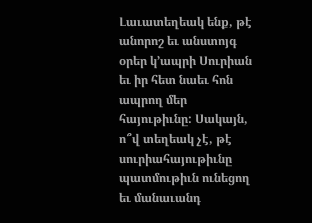Լաւատեղեակ ենք, թէ անորոշ եւ անստոյգ օրեր կ՚ապրի Սուրիան եւ իր հետ նաեւ հոն ապրող մեր հայութիւնը: Սակայն, ո՞վ տեղեակ չէ, թէ սուրիահայութիւնը պատմութիւն ունեցող եւ մանաւանդ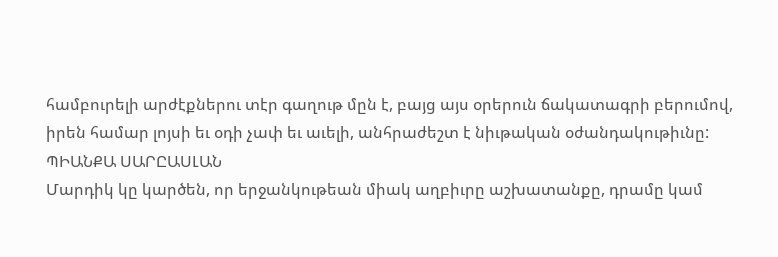համբուրելի արժէքներու տէր գաղութ մըն է, բայց այս օրերուն ճակատագրի բերումով, իրեն համար լոյսի եւ օդի չափ եւ աւելի, անհրաժեշտ է նիւթական օժանդակութիւնը:
ՊԻԱՆՔԱ ՍԱՐԸԱՍԼԱՆ
Մարդիկ կը կարծեն, որ երջանկութեան միակ աղբիւրը աշխատանքը, դրամը կամ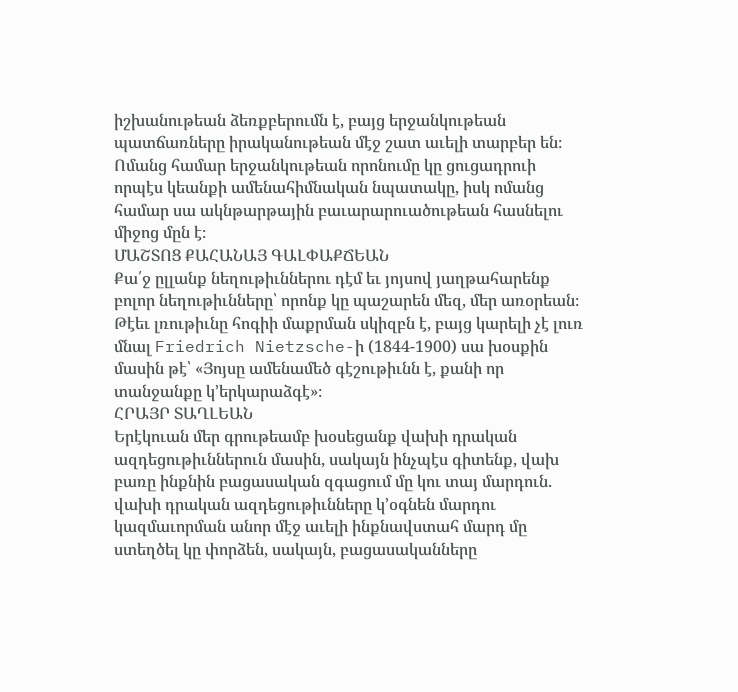իշխանութեան ձեռքբերումն է, բայց երջանկութեան պատճառները իրականութեան մէջ շատ աւելի տարբեր են։ Ոմանց համար երջանկութեան որոնումը կը ցուցադրուի որպէս կեանքի ամենահիմնական նպատակը, իսկ ոմանց համար սա ակնթարթային բաւարարուածութեան հասնելու միջոց մըն է։
ՄԱՇՏՈՑ ՔԱՀԱՆԱՅ ԳԱԼՓԱՔՃԵԱՆ
Քա՛ջ ըլլանք նեղութիւններու դէմ եւ յոյսով յաղթահարենք բոլոր նեղութիւնները՝ որոնք կը պաշարեն մեզ, մեր առօրեան։
Թէեւ լռութիւնը հոգիի մաքրման սկիզբն է, բայց կարելի չէ լուռ մնալ Friedrich Nietzsche-ի (1844-1900) սա խօսքին մասին թէ՝ «Յոյսը ամենամեծ գէշութիւնն է, քանի որ տանջանքը կ՚երկարաձգէ»։
ՀՐԱՅՐ ՏԱՂԼԵԱՆ
Երէկուան մեր գրութեամբ խօսեցանք վախի դրական ազդեցութիւններուն մասին, սակայն ինչպէս գիտենք, վախ բառը ինքնին բացասական զգացում մը կու տայ մարդուն. վախի դրական ազդեցութիւնները կ՚օգնեն մարդու կազմաւորման անոր մէջ աւելի ինքնավստահ մարդ մը ստեղծել կը փորձեն, սակայն, բացասականները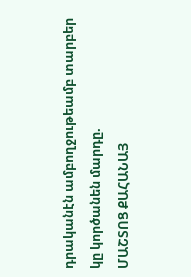դրականէն ամբողջութեամբ տարբեր կը կործանեն մարդը.
ՄԱՇՏՈՑ ՔԱՀԱՆԱՅ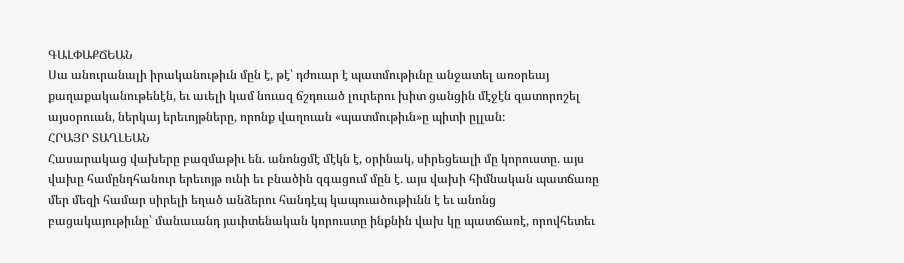ԳԱԼՓԱՔՃԵԱՆ
Սա անուրանալի իրականութիւն մըն է, թէ՝ դժուար է պատմութիւնը անջատել առօրեայ քաղաքականութենէն, եւ աւելի կամ նուազ ճշդուած լուրերու խիտ ցանցին մէջէն զատորոշել այսօրուան, ներկայ երեւոյթները, որոնք վաղուան «պատմութիւն»ը պիտի ըլլան։
ՀՐԱՅՐ ՏԱՂԼԵԱՆ
Հասարակաց վախերը բազմաթիւ են. անոնցմէ մէկն է, օրինակ, սիրեցեալի մը կորուստը. այս վախը համընդհանուր երեւոյթ ունի եւ բնածին զգացում մըն է. այս վախի հիմնական պատճառը մեր մեզի համար սիրելի եղած անձերու հանդէպ կապուածութիւնն է եւ անոնց բացակայութիւնը՝ մանաւանդ յաւիտենական կորուստը ինքնին վախ կը պատճառէ, որովհետեւ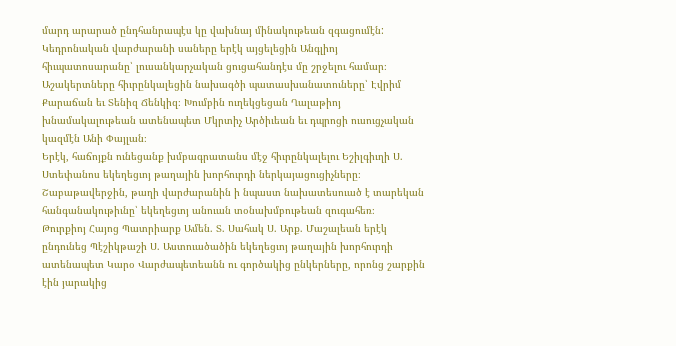մարդ արարած ընդհանրապէս կը վախնայ մինակութեան զգացումէն:
Կեդրոնական վարժարանի սաները երէկ այցելեցին Անգլիոյ հիւպատոսարանը՝ լուսանկարչական ցուցահանդէս մը շրջելու համար։ Աշակերտները հիւրընկալեցին նախագծի պատասխանատուները՝ Էվրիմ Քարաճան եւ Տենիզ Ճենկիզ։ Խումբին ուղեկցեցան Ղալաթիոյ խնամակալութեան ատենապետ Մկրտիչ Արծիւեան եւ դպրոցի ուսուցչական կազմէն Անի Փայլան։
Երէկ, հաճոյքն ունեցանք խմբագրատանս մէջ հիւրընկալելու Եշիլգիւղի Ս. Ստեփանոս եկեղեցւոյ թաղային խորհուրդի ներկայացուցիչները։ Շաբաթավերջին, թաղի վարժարանին ի նպաստ նախատեսուած է տարեկան հանգանակութիւնը՝ եկեղեցւոյ անուան տօնախմբութեան զուգահեռ։
Թուրքիոյ Հայոց Պատրիարք Ամեն. Տ. Սահակ Ս. Արք. Մաշալեան երէկ ընդունեց Պէշիկթաշի Ս. Աստուածածին եկեղեցւոյ թաղային խորհուրդի ատենապետ Կարօ Վարժապետեանն ու գործակից ընկերները, որոնց շարքին էին յարակից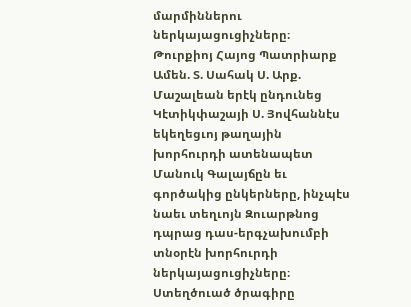մարմիններու ներկայացուցիչները։
Թուրքիոյ Հայոց Պատրիարք Ամեն. Տ. Սահակ Ս. Արք. Մաշալեան երէկ ընդունեց Կէտիկփաշայի Ս. Յովհաննէս եկեղեցւոյ թաղային խորհուրդի ատենապետ Մանուկ Գալայճըն եւ գործակից ընկերները, ինչպէս նաեւ տեղւոյն Զուարթնոց դպրաց դաս-երգչախումբի տնօրէն խորհուրդի ներկայացուցիչները։
Ստեղծուած ծրագիրը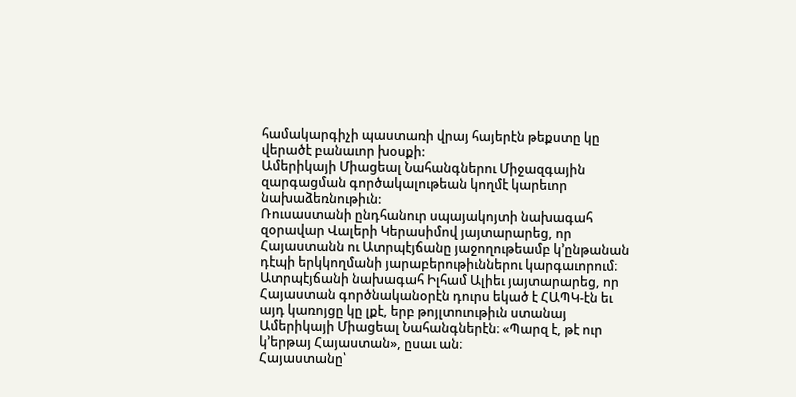համակարգիչի պաստառի վրայ հայերէն թեքստը կը վերածէ բանաւոր խօսքի:
Ամերիկայի Միացեալ Նահանգներու Միջազգային զարգացման գործակալութեան կողմէ կարեւոր նախաձեռնութիւն:
Ռուսաստանի ընդհանուր սպայակոյտի նախագահ զօրավար Վալերի Կերասիմով յայտարարեց, որ Հայաստանն ու Ատրպէյճանը յաջողութեամբ կ՚ընթանան դէպի երկկողմանի յարաբերութիւններու կարգաւորում։
Ատրպէյճանի նախագահ Իլհամ Ալիեւ յայտարարեց, որ Հայաստան գործնականօրէն դուրս եկած է ՀԱՊԿ-էն եւ այդ կառոյցը կը լքէ, երբ թոյլտուութիւն ստանայ Ամերիկայի Միացեալ Նահանգներէն։ «Պարզ է, թէ ուր կ՚երթայ Հայաստան», ըսաւ ան։
Հայաստանը՝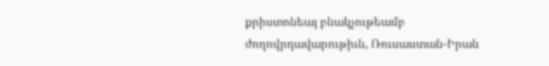քրիստոնեայ բնակչութեամբ ժողովրդավարութիւն, Ռուսաստան-Իրան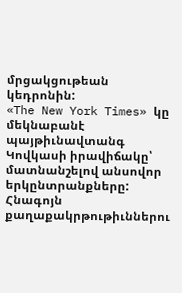մրցակցութեան կեդրոնին:
«The New York Times» կը մեկնաբանէ պայթիւնավտանգ Կովկասի իրավիճակը՝ մատնանշելով անսովոր երկընտրանքները:
Հնագոյն քաղաքակրթութիւններու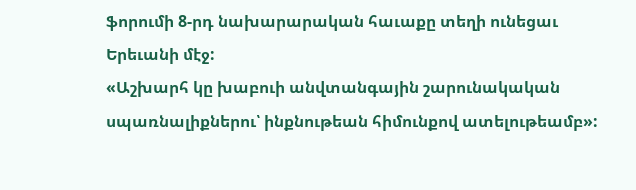ֆորումի 8-րդ նախարարական հաւաքը տեղի ունեցաւ Երեւանի մէջ:
«Աշխարհ կը խաբուի անվտանգային շարունակական սպառնալիքներու՝ ինքնութեան հիմունքով ատելութեամբ»: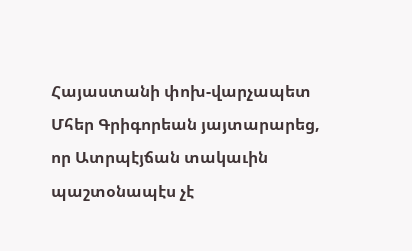Հայաստանի փոխ-վարչապետ Մհեր Գրիգորեան յայտարարեց, որ Ատրպէյճան տակաւին պաշտօնապէս չէ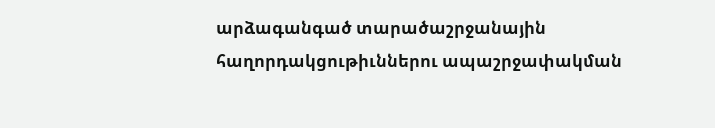արձագանգած տարածաշրջանային հաղորդակցութիւններու ապաշրջափակման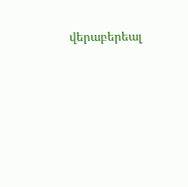վերաբերեալ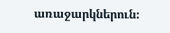առաջարկներուն։